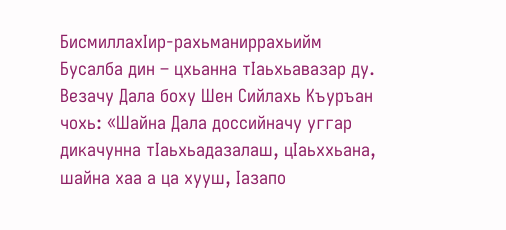БисмиллахIир-рахьманиррахьийм
Бусалба дин – цхьанна тIаьхьавазар ду. Везачу Дала боху Шен Сийлахь Къуръан чохь: «Шайна Дала доссийначу уггар дикачунна тIаьхьадазалаш, цIаьххьана, шайна хаа а ца хууш, Iазапо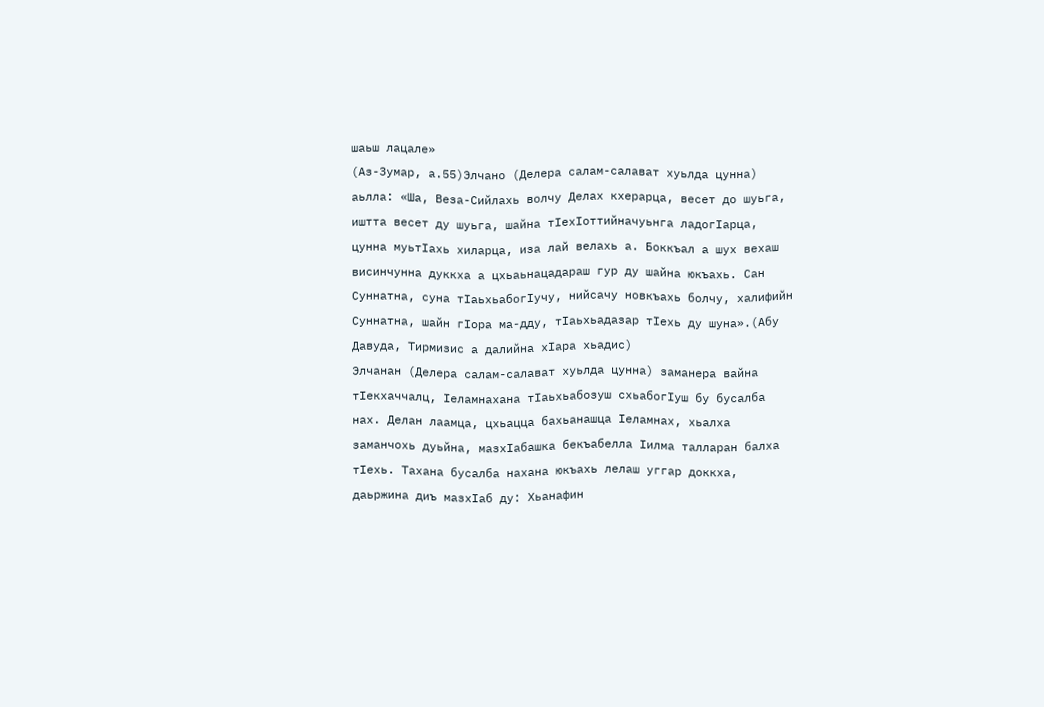шаьш лацале»
(Аз-Зумар, а.55)Элчано (Делера салам-салават хуьлда цунна) аьлла: «Ша, Веза-Сийлахь волчу Делах кхерарца, весет до шуьга, иштта весет ду шуьга, шайна тIехIоттийначуьнга ладогIарца, цунна муьтIахь хиларца, иза лай велахь а. Боккъал а шух вехаш висинчунна дуккха а цхьаьнацадараш гур ду шайна юкъахь. Сан Суннатна, суна тIаьхьабогIучу, нийсачу новкъахь болчу, халифийн Суннатна, шайн гIора ма-дду, тIаьхьадазар тIехь ду шуна».(Абу Давуда, Тирмизис а далийна хIара хьадис)
Элчанан (Делера салам-салават хуьлда цунна) заманера вайна тIекхаччалц, Iеламнахана тIаьхьабозуш схьабогIуш бу бусалба нах. Делан лаамца, цхьацца бахьанашца Iеламнах, хьалха заманчохь дуьйна, мазхIабашка бекъабелла Iилма талларан балха тIехь. Тахана бусалба нахана юкъахь лелаш уггар доккха, даьржина диъ мазхIаб ду: Хьанафин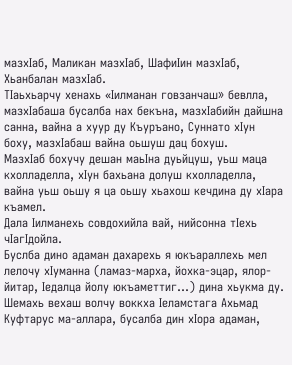мазхIаб, Маликан мазхIаб, ШафиIин мазхIаб, Хьанбалан мазхIаб.
ТIаьхьарчу хенахь «Iилманан говзанчаш» бевлла, мазхIабаша бусалба нах бекъна, мазхIабийн дайшна санна, вайна а хуур ду Къуръано, Суннато хIун боху, мазхIабаш вайна оьшуш дац бохуш.
МазхIаб бохучу дешан маьIна дуьйцуш, уьш маца кхолладелла, хIун бахьана долуш кхолладелла, вайна уьш оьшу я ца оьшу хьахош кечдина ду хIара къамел.
Дала Iилманехь совдохийла вай, нийсонна тIехь чIагIдойла.
Буслба дино адаман дахарехь я юкъараллехь мел лелочу хIуманна (ламаз-марха, йохка-эцар, ялор-йитар, Iедалца йолу юкъаметтиг...) дина хьукма ду. Шемахь вехаш волчу воккха Iеламстага Ахьмад Куфтарус ма-аллара, бусалба дин хIора адаман,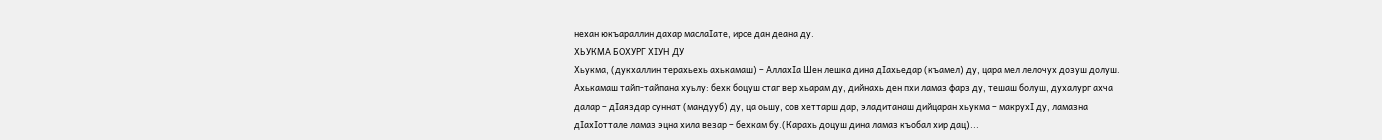нехан юкъараллин дахар маслаIате, ирсе дан деана ду.
ХЬУКМА БОХУРГ ХIУН ДУ
Хьукма, (дукхаллин терахьехь ахькамаш) – АллахIа Шен лешка дина дIахьедар (къамел) ду, цара мел лелочух дозуш долуш. Ахькамаш тайп-тайпана хуьлу: бехк боцуш стаг вер хьарам ду, дийнахь ден пхи ламаз фарз ду, тешаш болуш, духалург ахча далар – дIаяздар суннат (мандууб) ду, ца оьшу, сов хеттарш дар, эладитанаш дийцаран хьукма – макрухI ду, ламазна дIахIоттале ламаз эцна хила везар – бехкам бу.(Карахь доцуш дина ламаз къобал хир дац)...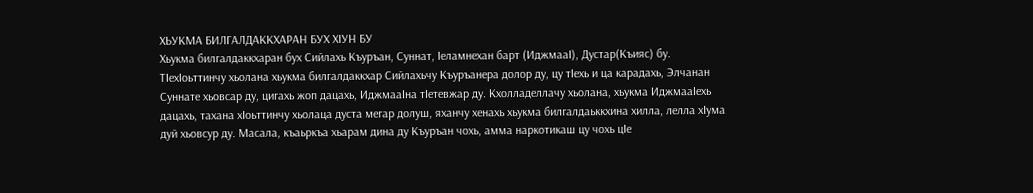ХЬУКМА БИЛГАЛДАККХАРАН БУХ ХIУН БУ
Хьукма билгалдаккхаран бух Сийлахь Къуръан, Суннат, Iеламнехан барт (ИджмааI), Дустар(Къияс) бу. ТIехIоьттинчу хьолана хьукма билгалдаккхар Сийлахьчу Къуръанера долор ду, цу тIехь и ца карадахь, Элчанан Суннате хьовсар ду, цигахь жоп дацахь, ИджмааIна тIетевжар ду. Кхолладеллачу хьолана, хьукма ИджмааIехь дацахь, тахана хIоьттинчу хьолаца дуста мегар долуш, яханчу хенахь хьукма билгалдаьккхина хилла, лелла хIума дуй хьовсур ду. Масала, къаьркъа хьарам дина ду Къуръан чохь, амма наркотикаш цу чохь цIе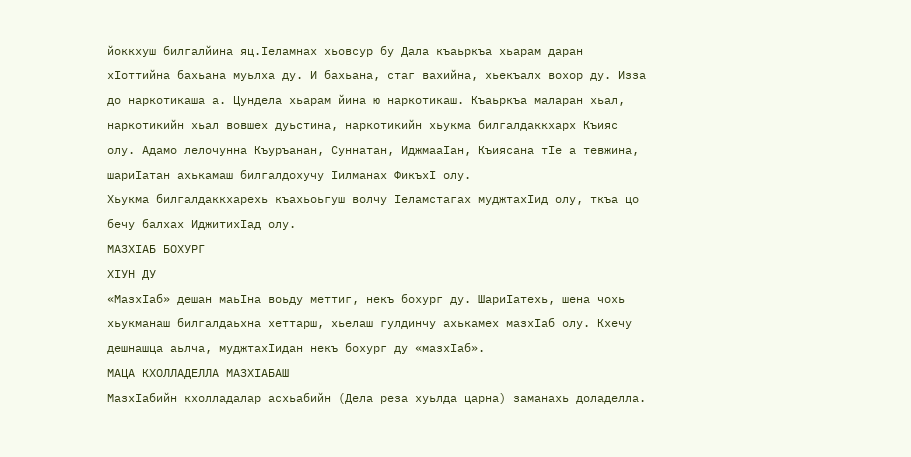йоккхуш билгалйина яц.Iеламнах хьовсур бу Дала къаьркъа хьарам даран хIоттийна бахьана муьлха ду. И бахьана, стаг вахийна, хьекъалх вохор ду. Изза до наркотикаша а. Цундела хьарам йина ю наркотикаш. Къаьркъа маларан хьал, наркотикийн хьал вовшех дуьстина, наркотикийн хьукма билгалдаккхарх Къияс олу. Адамо лелочунна Къуръанан, Суннатан, ИджмааIан, Къиясана тIе а тевжина, шариIатан ахькамаш билгалдохучу Iилманах ФикъхI олу.
Хьукма билгалдаккхарехь къахьоьгуш волчу Iеламстагах муджтахIид олу, ткъа цо бечу балхах ИджитихIад олу.
МАЗХІАБ БОХУРГ
ХIУН ДУ
«МазхIаб» дешан маьIна воьду меттиг, некъ бохург ду. ШариIатехь, шена чохь хьукманаш билгалдаьхна хеттарш, хьелаш гулдинчу ахькамех мазхIаб олу. Кхечу дешнашца аьлча, муджтахIидан некъ бохург ду «мазхIаб».
МАЦА КХОЛЛАДЕЛЛА МАЗХIАБАШ
МазхIабийн кхолладалар асхьабийн (Дела реза хуьлда царна) заманахь доладелла.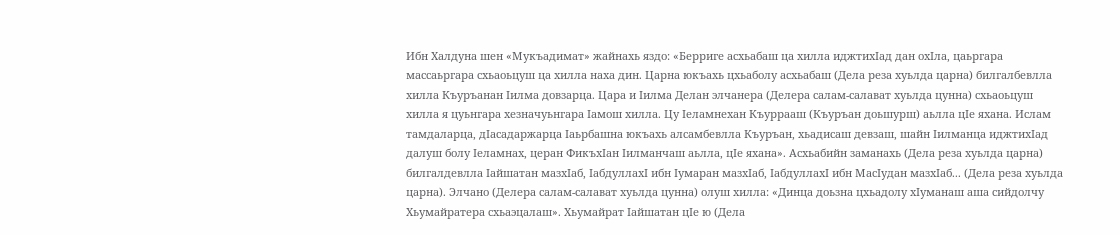Ибн Халдуна шен «Мукъадимат» жайнахь яздо: «Берриге асхьабаш ца хилла иджтихIад дан охIла, цаьргара массаьргара схьаоьцуш ца хилла наха дин. Царна юкъахь цхьаболу асхьабаш (Дела реза хуьлда царна) билгалбевлла хилла Къуръанан Iилма довзарца. Цара и Iилма Делан элчанера (Делера салам-салават хуьлда цунна) схьаоьцуш хилла я цуьнгара хезначуьнгара Iамош хилла. Цу Iеламнехан Къуррааш (Къуръан доьшурш) аьлла цIе яхана. Ислам тамдаларца, дIасадаржарца Iаьрбашна юкъахь алсамбевлла Къуръан, хьадисаш девзаш, шайн Iилманца иджтихIад далуш болу Iеламнах, церан ФикъхIан Iилманчаш аьлла, цIе яхана». Асхьабийн заманахь (Дела реза хуьлда царна) билгалдевлла Iайшатан мазхIаб, IабдуллахI ибн Iумаран мазхIаб, IабдуллахI ибн МасIудан мазхIаб... (Дела реза хуьлда царна). Элчано (Делера салам-салават хуьлда цунна) олуш хилла: «Динца доьзна цхьадолу хIуманаш аша сийдолчу Хьумайратера схьаэцалаш». Хьумайрат Iайшатан цIе ю (Дела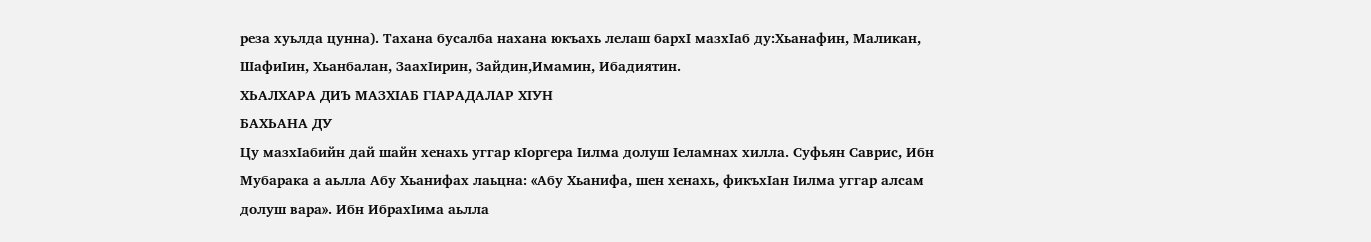реза хуьлда цунна). Тахана бусалба нахана юкъахь лелаш бархI мазхIаб ду:Хьанафин, Маликан, ШафиIин, Хьанбалан, ЗаахIирин, Зайдин,Имамин, Ибадиятин.
ХЬАЛХАРА ДИЪ МАЗХIАБ ГIАРАДАЛАР ХIУН
БАХЬАНА ДУ
Цу мазхIабийн дай шайн хенахь уггар кIоргера Iилма долуш Iеламнах хилла. Суфьян Саврис, Ибн Мубарака а аьлла Абу Хьанифах лаьцна: «Абу Хьанифа, шен хенахь, фикъхIан Iилма уггар алсам долуш вара». Ибн ИбрахIима аьлла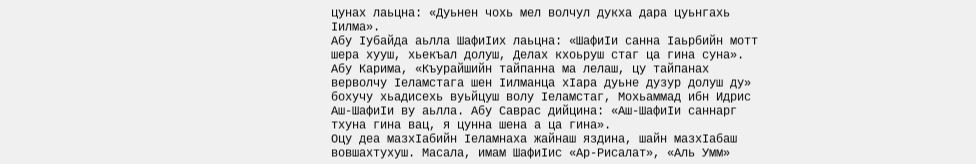цунах лаьцна: «Дуьнен чохь мел волчул дукха дара цуьнгахь Iилма».
Абу Iубайда аьлла ШафиIих лаьцна: «ШафиIи санна Iаьрбийн мотт шера хууш, хьекъал долуш, Делах кхоьруш стаг ца гина суна». Абу Карима, «Къурайшийн тайпанна ма лелаш, цу тайпанах верволчу Iеламстага шен Iилманца хIара дуьне дузур долуш ду» бохучу хьадисехь вуьйцуш волу Iеламстаг, Мохьаммад ибн Идрис Аш-ШафиIи ву аьлла. Абу Саврас дийцина: «Аш-ШафиIи саннарг тхуна гина вац, я цунна шена а ца гина».
Оцу деа мазхIабийн Iеламнаха жайнаш яздина, шайн мазхIабаш вовшахтухуш. Масала, имам ШафиIис «Ар-Рисалат», «Аль Умм»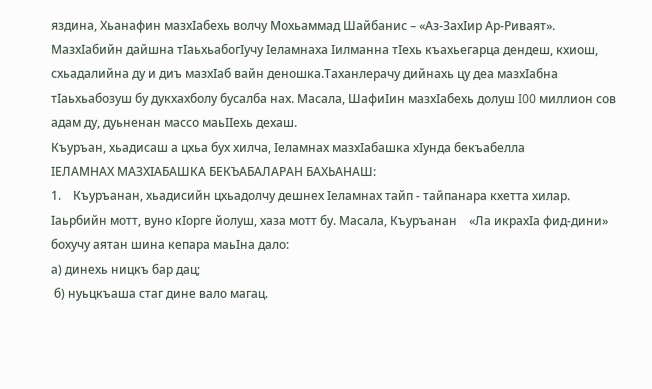яздина, Хьанафин мазхIабехь волчу Мохьаммад Шайбанис – «Аз-ЗахIир Ар-Риваят».
МазхIабийн дайшна тIаьхьабогIучу Iеламнаха Iилманна тIехь къахьегарца дендеш, кхиош, схьадалийна ду и диъ мазхIаб вайн деношка.Таханлерачу дийнахь цу деа мазхIабна тIаьхьабозуш бу дукхахболу бусалба нах. Масала, ШафиIин мазхIабехь долуш I00 миллион сов адам ду, дуьненан массо маьIIехь дехаш.
Къуръан, хьадисаш а цхьа бух хилча, Iеламнах мазхIабашка хIунда бекъабелла
IЕЛАМНАХ МАЗХIАБАШКА БЕКЪАБАЛАРАН БАХЬАНАШ:
1.    Къуръанан, хьадисийн цхьадолчу дешнех Iеламнах тайп - тайпанара кхетта хилар.
Iаьрбийн мотт, вуно кIорге йолуш, хаза мотт бу. Масала, Къуръанан    «Ла икрахIа фид-дини» бохучу аятан шина кепара маьIна дало:
а) динехь ницкъ бар дац;
 б) нуьцкъаша стаг дине вало магац.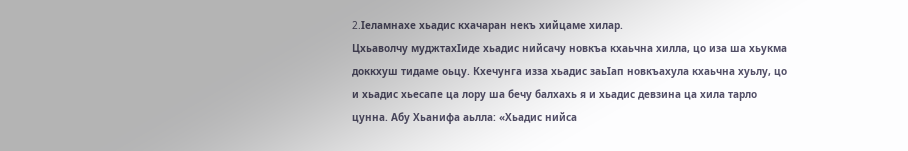2.Iеламнахе хьадис кхачаран некъ хийцаме хилар.
Цхьаволчу муджтахIиде хьадис нийсачу новкъа кхаьчна хилла, цо иза ша хьукма доккхуш тидаме оьцу. Кхечунга изза хьадис заьIап новкъахула кхаьчна хуьлу, цо и хьадис хьесапе ца лору ша бечу балхахь я и хьадис девзина ца хила тарло цунна. Абу Хьанифа аьлла: «Хьадис нийса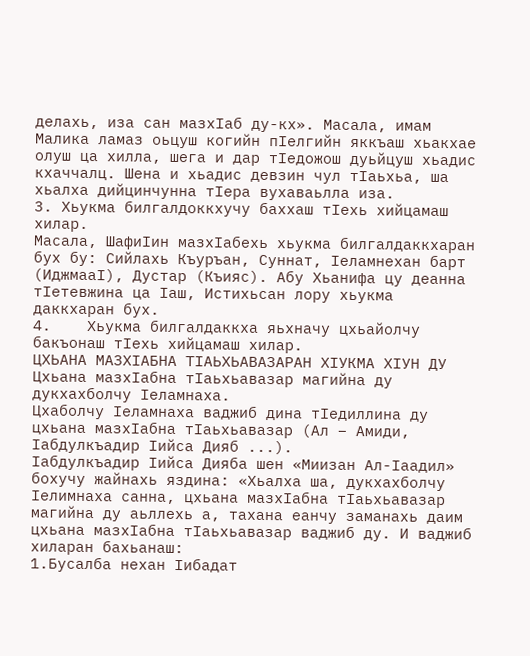делахь, иза сан мазхIаб ду-кх». Масала, имам Малика ламаз оьцуш когийн пIелгийн яккъаш хьакхае олуш ца хилла, шега и дар тIедожош дуьйцуш хьадис кхаччалц. Шена и хьадис девзин чул тIаьхьа, ша хьалха дийцинчунна тIера вухаваьлла иза.
3. Хьукма билгалдоккхучу баххаш тIехь хийцамаш хилар.
Масала, ШафиIин мазхIабехь хьукма билгалдаккхаран бух бу: Сийлахь Къуръан, Суннат, Iеламнехан барт (ИджмааI), Дустар (Къияс). Абу Хьанифа цу деанна тIетевжина ца Iаш, Истихьсан лору хьукма даккхаран бух.
4.    Хьукма билгалдаккха яьхначу цхьайолчу бакъонаш тIехь хийцамаш хилар.
ЦХЬАНА МАЗХIАБНА ТIАЬХЬАВАЗАРАН ХIУКМА ХIУН ДУ
Цхьана мазхIабна тIаьхьавазар магийна ду дукхахболчу Iеламнаха.
Цхаболчу Iеламнаха ваджиб дина тIедиллина ду цхьана мазхIабна тIаьхьавазар (Ал – Амиди, Iабдулкъадир Iийса Дияб ...).
Iабдулкъадир Iийса Дияба шен «Миизан Ал-Iаадил» бохучу жайнахь яздина: «Хьалха ша, дукхахболчу Iелимнаха санна, цхьана мазхIабна тIаьхьавазар магийна ду аьллехь а, тахана еанчу заманахь даим цхьана мазхIабна тIаьхьавазар ваджиб ду. И ваджиб хиларан бахьанаш:
1.Бусалба нехан Iибадат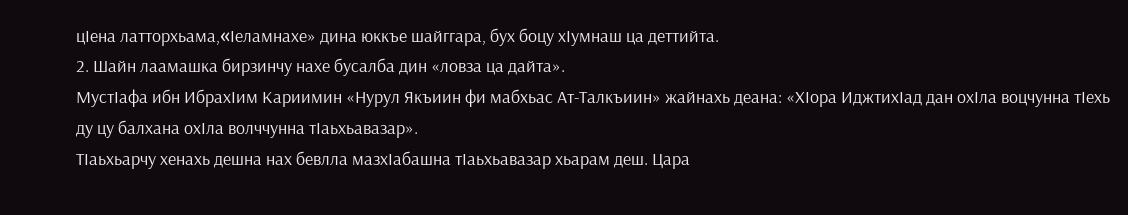цIена латторхьама,«Iеламнахе» дина юккъе шайггара, бух боцу хIумнаш ца деттийта.
2. Шайн лаамашка бирзинчу нахе бусалба дин «ловза ца дайта».
МустIафа ибн ИбрахIим Кариимин «Нурул Якъиин фи мабхьас Ат-Талкъиин» жайнахь деана: «ХIора ИджтихIад дан охIла воцчунна тIехь ду цу балхана охIла волччунна тIаьхьавазар».
ТIаьхьарчу хенахь дешна нах бевлла мазхIабашна тIаьхьавазар хьарам деш. Цара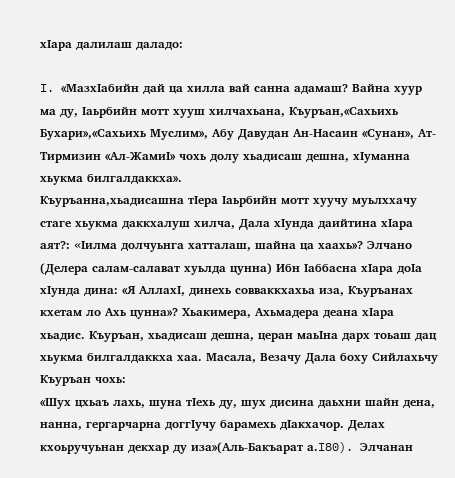хIара далилаш даладо:

I. «МазхIабийн дай ца хилла вай санна адамаш? Вайна хуур ма ду, Iаьрбийн мотт хууш хилчахьана, Къуръан,«Сахьихь Бухари»,«Сахьихь Муслим», Абу Давудан Ан-Насаин «Сунан», Ат-Тирмизин «Ал-ЖамиI» чохь долу хьадисаш дешна, хIуманна хьукма билгалдаккха».
Къуръанна,хьадисашна тIера Iаьрбийн мотт хуучу муьлххачу стаге хьукма даккхалуш хилча, Дала хIунда даийтина хIара аят?: «Iилма долчуьнга хатталаш, шайна ца хаахь»? Элчано (Делера салам-салават хуьлда цунна) Ибн Iаббасна хIара доIа хIунда дина: «Я АллахI, динехь совваккхахьа иза, Къуръанах кхетам ло Ахь цунна»? Хьакимера, Ахьмадера деана хIара хьадис. Къуръан, хьадисаш дешна, церан маьIна дарх тоьаш дац хьукма билгалдаккха хаа. Масала, Везачу Дала боху Сийлахьчу Къуръан чохь:
«Шух цхьаъ лахь, шуна тIехь ду, шух дисина даьхни шайн дена, нанна, гергарчарна доггIучу барамехь дIакхачор. Делах кхоьручуьнан декхар ду иза»(Аль-Бакъарат а.I80). Элчанан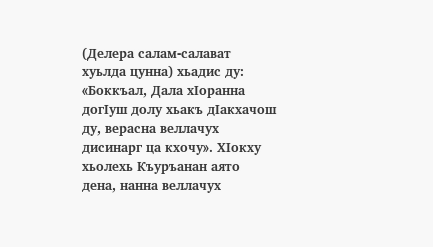(Делера салам-салават хуьлда цунна) хьадис ду: «Боккъал, Дала хIоранна догIуш долу хьакъ дIакхачош ду, верасна веллачух дисинарг ца кхочу». ХIокху хьолехь Къуръанан аято дена, нанна веллачух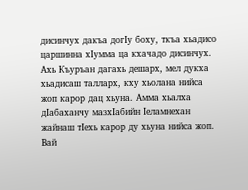дисинчух дакъа догIу боху, ткъа хьадисо царшинна хIумма ца кхачадо дисинчух.
Ахь Къуръан дагахь дешарх, мел дукха хьадисаш талларх, кху хьолана нийса жоп карор дац хьуна. Амма хьалха дIабаханчу мазхIабийн Iеламнехан жайнаш тIехь карор ду хьуна нийса жоп. Вай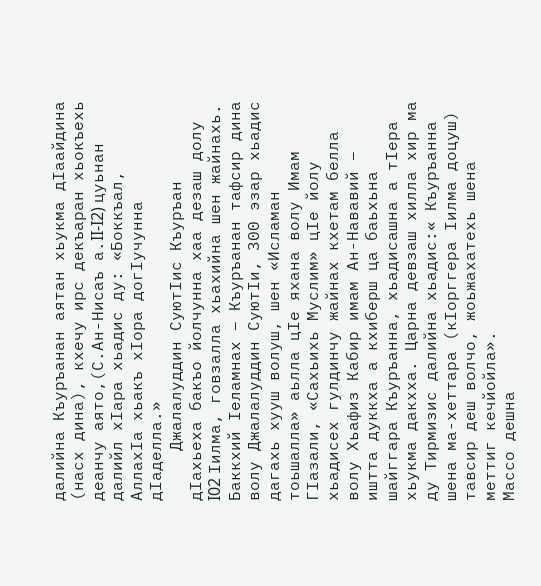далийна Къуръанан аятан хьукма дIаайдина (насх дина), кхечу ирс декъаран хьокъехь деанчу аято,(С.Ан-Нисаъ а.II-I2) цуьнан далийл хIара хьадис ду: «Боккъал, АллахIа хьакъ хIора догIучунна дIаделла.»
     Джалалуддин СуютIис Къуръан дIахьеха бакъо йолчунна хаа дезаш долу I02 Iилма, говзалла хьахийна шен жайнахь. Баккхий Iеламнах – Къуръанан тафсир дина волу Джалалуддин СуютIи, 300 эзар хьадис дагахь хууш волуш, шен «Исламан тоьшалла» аьлла цIе яхана волу Имам ГIазали, «Сахьихь Муслим» цIе йолу хьадисех гулдинчу жайнах кхетам белла волу Хьафиз Кабир имам Ан-Нававий – иштта дуккха а кхиберш ца баьхьна шайггара Къуръанна, хьадисашна а тIера хьукма дакхха. Царна девзаш хилла хир ма ду Тирмизис далийна хьадис:« Къуръанна шена ма-хеттара (кIорггера Iилма доцуш) тавсир деш волчо, жоьжахатехь шена меттиг кечйойла».
Массо дешна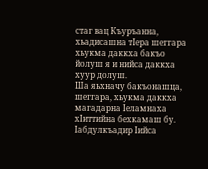стаг вац Къуръанна, хьадисашна тIера шеггара хьукма даккха бакъо йолуш я и нийса даккха хуур долуш.
Ша яьхначу бакъонашца, шеггара, хьукма даккха магадарна Iеламнаха хIиттийна бехкамаш бу. Iабдулкъадир Iийса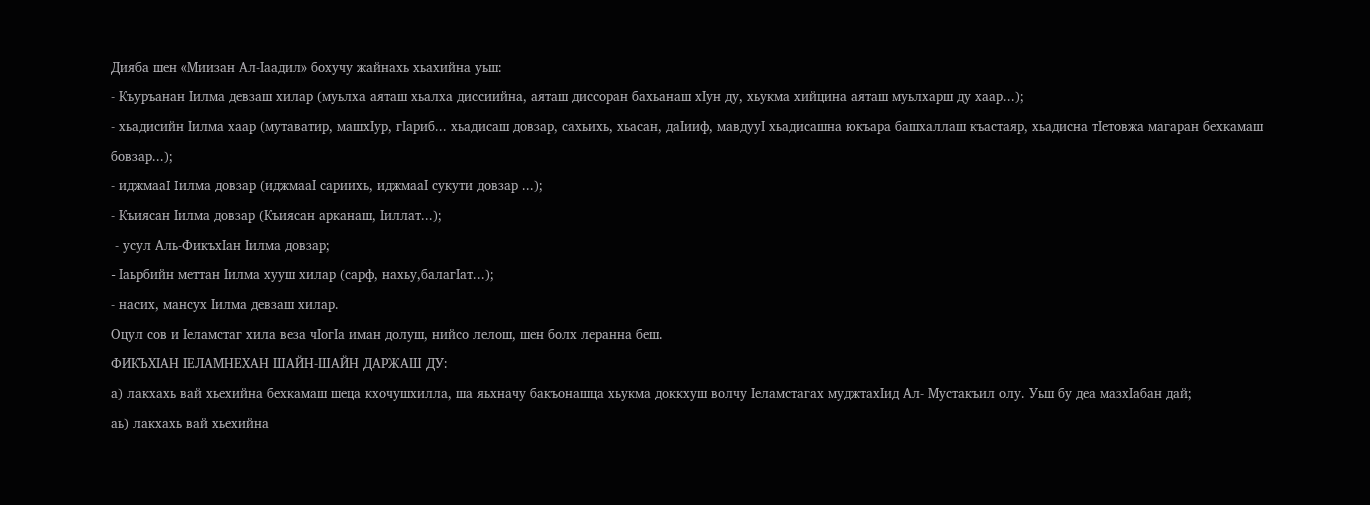Дияба шен «Миизан Ал-Iаадил» бохучу жайнахь хьахийна уьш:
- Къуръанан Iилма девзаш хилар (муьлха аяташ хьалха диссиийна, аяташ диссоран бахьанаш хIун ду, хьукма хийцина аяташ муьлхарш ду хаар...);
- хьадисийн Iилма хаар (мутаватир, машхIур, гIариб... хьадисаш довзар, сахьихь, хьасан, даIииф, мавдууI хьадисашна юкъара башхаллаш къастаяр, хьадисна тIетовжа магаран бехкамаш бовзар...);
- иджмааI Iилма довзар (иджмааI сариихь, иджмааI сукути довзар ...);
- Къиясан Iилма довзар (Къиясан арканаш, Iиллат...);
 - усул Аль-ФикъхIан Iилма довзар;
- Iаьрбийн меттан Iилма хууш хилар (сарф, нахьу,балагIат...);
- насих, мансух Iилма девзаш хилар.
Оцул сов и Iеламстаг хила веза чIогIа иман долуш, нийсо лелош, шен болх леранна беш.
ФИКЪХIАН IЕЛАМНЕХАН ШАЙН-ШАЙН ДАРЖАШ ДУ:
а) лакхахь вай хьехийна бехкамаш шеца кхочушхилла, ша яьхначу бакъонашца хьукма доккхуш волчу Iеламстагах муджтахIид Ал- Мустакъил олу. Уьш бу деа мазхIабан дай;
аь) лакхахь вай хьехийна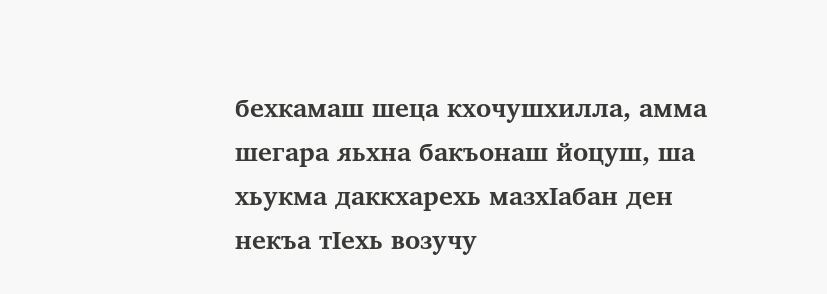бехкамаш шеца кхочушхилла, амма шегара яьхна бакъонаш йоцуш, ша хьукма даккхарехь мазхIабан ден некъа тIехь возучу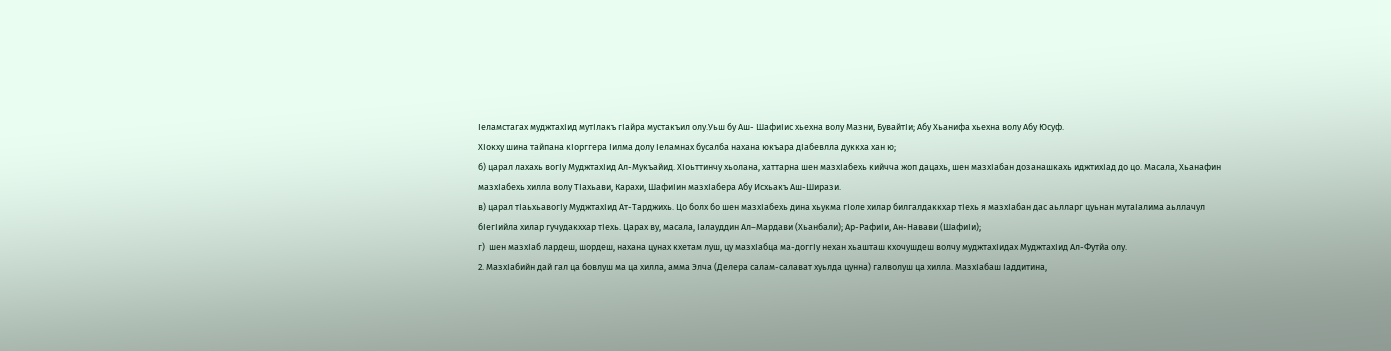Iеламстагах муджтахIид мутIлакъ гIайра мустакъил олу.Уьш бу Аш- ШафиIис хьехна волу Мазни, БувайтIи; Абу Хьанифа хьехна волу Абу Юсуф.
ХIокху шина тайпана кIорггера Iилма долу Iеламнах бусалба нахана юкъара дIабевлла дуккха хан ю;
б) царал лахахь вогIу МуджтахIид Ал-Мукъайид. ХIоьттинчу хьолана, хаттарна шен мазхIабехь кийчча жоп дацахь, шен мазхIабан дозанашкахь иджтихIад до цо. Масала, Хьанафин мазхIабехь хилла волу ТIахьави, Карахи, ШафиIин мазхIабера Абу Исхьакъ Аш-Ширази.
в) царал тIаьхьавогIу МуджтахIид Ат-Тарджихь. Цо болх бо шен мазхIабехь дина хьукма гIоле хилар билгалдаккхар тIехь я мазхIабан дас аьлларг цуьнан мутаIалима аьллачул бIегIийла хилар гучудакххар тIехь. Царах ву, масала, Iалауддин Ал–Мардави (Хьанбали); Ар-РафиIи, Ан-Навави (ШафиIи);
г)  шен мазхIаб лардеш, шордеш, нахана цунах кхетам луш, цу мазхIабца ма-доггIу нехан хьашташ кхочушдеш волчу муджтахIидах МуджтахIид Ал-Футйа олу.
2. МазхIабийн дай гал ца бовлуш ма ца хилла, амма Элча (Делера салам-салават хуьлда цунна) галволуш ца хилла. МазхIабаш Iаддитина,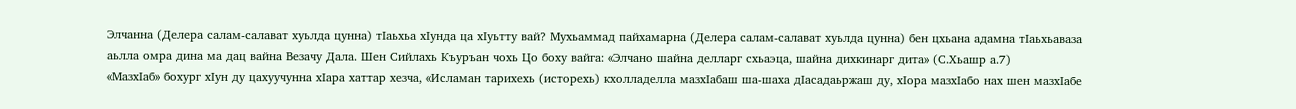Элчанна (Делера салам-салават хуьлда цунна) тIаьхьа хIунда ца хIуьтту вай? Мухьаммад пайхамарна (Делера салам-салават хуьлда цунна) бен цхьана адамна тIаьхьаваза аьлла омра дина ма дац вайна Везачу Дала. Шен Сийлахь Къуръан чохь Цо боху вайга: «Элчано шайна делларг схьаэца, шайна дихкинарг дита» (С.Хьашр а.7)
«МазхIаб» бохург хIун ду цахуучунна хIара хаттар хезча, «Исламан тарихехь (исторехь) кхолладелла мазхIабаш ша-шаха дIасадаьржаш ду, хIора мазхIабо нах шен мазхIабе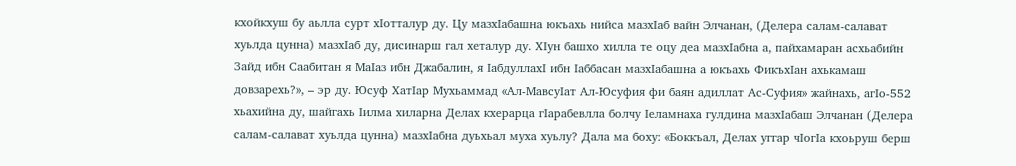кхойкхуш бу аьлла сурт хIотталур ду. Цу мазхIабашна юкъахь нийса мазхIаб вайн Элчанан, (Делера салам-салават хуьлда цунна) мазхIаб ду, дисинарш гал хеталур ду. ХIун башхо хилла те оцу деа мазхIабна а, пайхамаран асхьабийн Зайд ибн Саабитан я МаIаз ибн Джабалин, я IабдуллахI ибн Iаббасан мазхIабашна а юкъахь ФикъхIан ахькамаш довзарехь?», – эр ду. Юсуф ХатIар Мухьаммад «Ал-МавсуIат Ал-Юсуфия фи баян адиллат Ас-Суфия» жайнахь, агIо-552 хьахийна ду, шайгахь Iилма хиларна Делах кхерарца гIарабевлла болчу Iеламнаха гулдина мазхIабаш Элчанан (Делера салам-салават хуьлда цунна) мазхIабна дуьхьал муха хуьлу? Дала ма боху: «Боккъал, Делах уггар чIогIа кхоьруш берш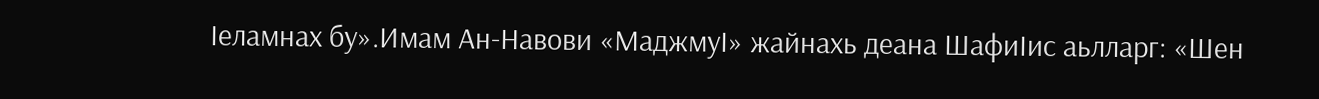Iеламнах бу».Имам Ан-Навови «МаджмуI» жайнахь деана ШафиIис аьлларг: «Шен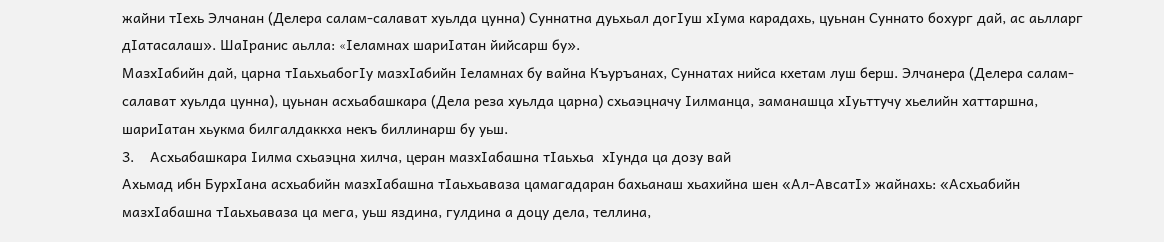жайни тIехь Элчанан (Делера салам-салават хуьлда цунна) Суннатна дуьхьал догIуш хIума карадахь, цуьнан Суннато бохург дай, ас аьлларг дIатасалаш». ШаIранис аьлла: «Iеламнах шариIатан йийсарш бу».
МазхIабийн дай, царна тIаьхьабогIу мазхIабийн Iеламнах бу вайна Къуръанах, Суннатах нийса кхетам луш берш. Элчанера (Делера салам-салават хуьлда цунна), цуьнан асхьабашкара (Дела реза хуьлда царна) схьаэцначу Iилманца, заманашца хIуьттучу хьелийн хаттаршна, шариIатан хьукма билгалдаккха некъ биллинарш бу уьш.
3.    Асхьабашкара Iилма схьаэцна хилча, церан мазхIабашна тIаьхьа  хIунда ца дозу вай
Ахьмад ибн БурхIана асхьабийн мазхIабашна тIаьхьаваза цамагадаран бахьанаш хьахийна шен «Ал-АвсатI» жайнахь: «Асхьабийн мазхIабашна тIаьхьаваза ца мега, уьш яздина, гулдина а доцу дела, теллина,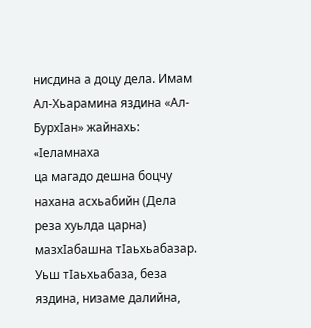нисдина а доцу дела. Имам Ал-Хьарамина яздина «Ал-БурхIан» жайнахь: «Iеламнаха
ца магадо дешна боцчу нахана асхьабийн (Дела реза хуьлда царна) мазхIабашна тIаьхьабазар. Уьш тIаьхьабаза, беза яздина, низаме далийна,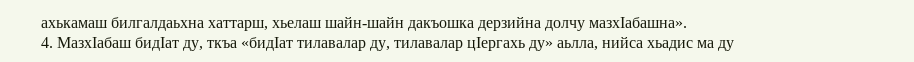ахькамаш билгалдаьхна хаттарш, хьелаш шайн-шайн дакъошка дерзийна долчу мазхIабашна».
4. МазхIабаш бидIат ду, ткъа «бидIат тилавалар ду, тилавалар цIергахь ду» аьлла, нийса хьадис ма ду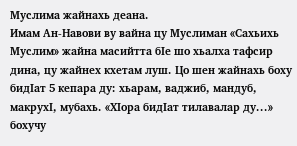Муслима жайнахь деана.
Имам Ан-Навови ву вайна цу Муслиман «Сахьихь Муслим» жайна масийтта бIе шо хьалха тафсир дина, цу жайнех кхетам луш. Цо шен жайнахь боху бидIат 5 кепара ду: хьарам, ваджиб, мандуб, макрухI, мубахь. «ХIора бидIат тилавалар ду...» бохучу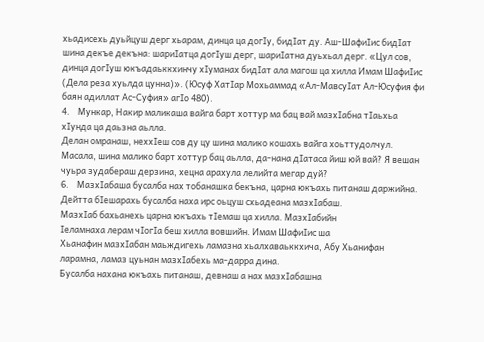хьадисехь дуьйцуш дерг хьарам, динца ца догIу, бидIат ду. Аш-ШафиIис бидIат шина декъе декъна: шариIатца догIуш дерг, шариIатна дуьхьал дерг. «Цул сов, динца догIуш юкъадаьккхинчу хIуманах бидIат ала магош ца хилла Имам ШафиIис (Дела реза хуьлда цунна)». (Юсуф ХатIар Мохьаммад «Ал-МавсуIат Ал-Юсуфия фи баян адиллат Ас-Суфия» агIо 480).
4.    Мункар, Накир маликаша вайга барт хоттур ма бац вай мазхIабна тIаьхьа хIунда ца даьзна аьлла.
Делан омранаш, неххIеш сов ду цу шина малико кошахь вайга хоьттудолчул.
Масала, шина малико барт хоттур бац аьлла, да-нана дIатаса йиш юй вай? Я вешан чуьра зудабераш дерзина, хецна арахула лелийта мегар дуй?
6.    МазхIабаша бусалба нах тобанашка бекъна, царна юкъахь питанаш даржийна.
Дейтта бIешарахь бусалба наха ирс оьцуш схьадеана мазхIабаш.
МазхIаб бахьанехь царна юкъахь тIемаш ца хилла. МазхIабийн
Iеламнаха лерам чIогIа беш хилла вовшийн. Имам ШафиIис ша
Хьанафин мазхIабан маьждигехь ламазна хьалхаваьккхича, Абу Хьанифан ларамна, ламаз цуьнан мазхIабехь ма-дарра дина.
Бусалба нахана юкъахь питанаш, девнаш а нах мазхIабашна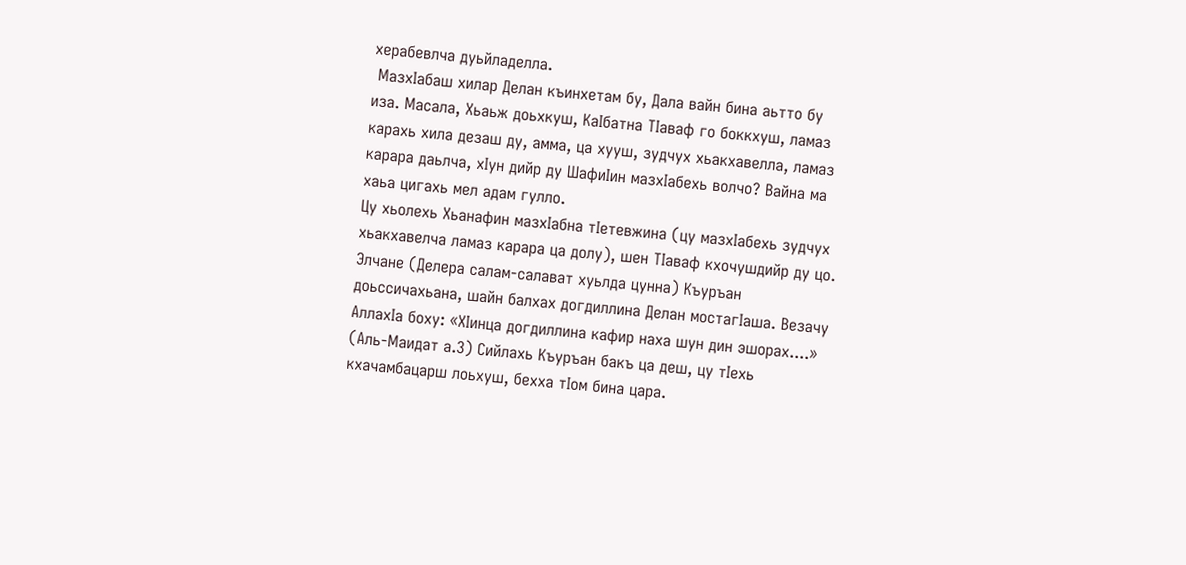херабевлча дуьйладелла.
 МазхIабаш хилар Делан къинхетам бу, Дала вайн бина аьтто бу иза. Масала, Хьаьж доьхкуш, КаIбатна ТIаваф го боккхуш, ламаз карахь хила дезаш ду, амма, ца хууш, зудчух хьакхавелла, ламаз карара даьлча, хIун дийр ду ШафиIин мазхIабехь волчо? Вайна ма хаьа цигахь мел адам гулло.
Цу хьолехь Хьанафин мазхIабна тIетевжина (цу мазхIабехь зудчух хьакхавелча ламаз карара ца долу), шен ТIаваф кхочушдийр ду цо.
Элчане (Делера салам-салават хуьлда цунна) Къуръан доьссичахьана, шайн балхах догдиллина Делан мостагIаша. Везачу АллахIа боху: «ХIинца догдиллина кафир наха шун дин эшорах....» (Аль-Маидат а.3) Сийлахь Къуръан бакъ ца деш, цу тIехь кхачамбацарш лоьхуш, бехха тIом бина цара.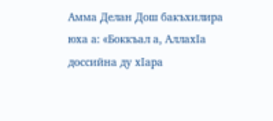Амма Делан Дош бакъхилира юха а: «Боккъал а, АллахIа доссийна ду хIара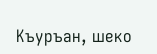Къуръан, шеко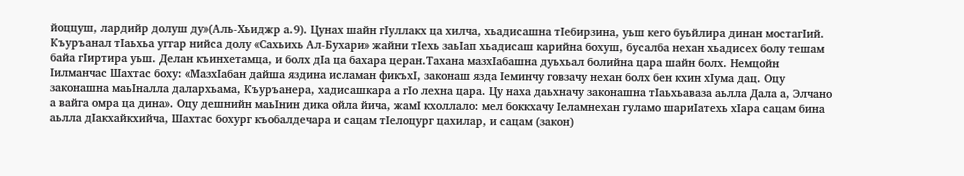йоццуш, лардийр долуш ду»(Аль-Хьиджр а.9). Цунах шайн гIуллакх ца хилча, хьадисашна тIебирзина, уьш кего буьйлира динан мостагIий. Къуръанал тIаьхьа уггар нийса долу «Сахьихь Ал-Бухари» жайни тIехь заьIап хьадисаш карийна бохуш, бусалба нехан хьадисех болу тешам байа гIиртира уьш. Делан къинхетамца, и болх дIа ца бахара церан.Тахана мазхIабашна дуьхьал болийна цара шайн болх. Немцойн Iилманчас Шахтас боху: «МазхIабан дайша яздина исламан фикъхI, законаш язда Iеминчу говзачу нехан болх бен кхин хIума дац. Оцу законашна маьIналла далархьама, Къуръанера, хадисашкара а гIо лехна цара. Цу наха даьхначу законашна тIаьхьаваза аьлла Дала а, Элчано а вайга омра ца дина». Оцу дешнийн маьIнин дика ойла йича, жамI кхоллало: мел боккхачу Iеламнехан гуламо шариIатехь хIара сацам бина аьлла дIакхайкхийча, Шахтас бохург къобалдечара и сацам тIелоцург цахилар, и сацам (закон)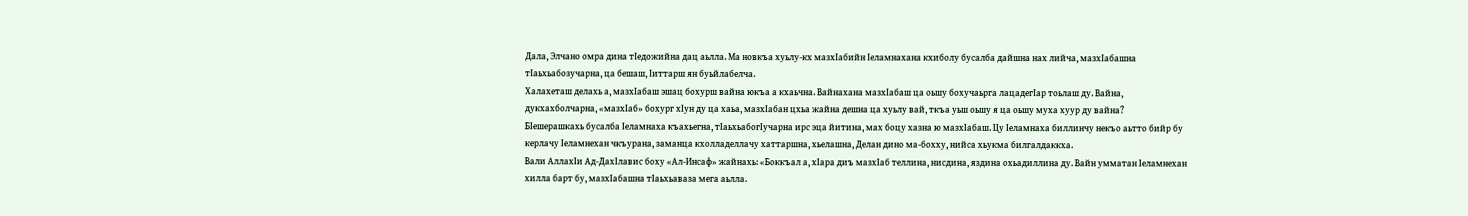Дала, Элчано омра дина тIедожийна дац аьлла. Ма новкъа хуьлу-кх мазхIабийн Iеламнахана кхиболу бусалба дайшна нах лийча, мазхIабашна тIаьхьабозучарна, ца бешаш, Iиттарш ян буьйлабелча.
Халахеташ делахь а, мазхIабаш эшац бохурш вайна юкъа а кхаьчна. Вайнахана мазхIабаш ца оьшу бохучаьрга лацадегIар тоьлаш ду. Вайна, дукхахболчарна, «мазхIаб» бохург хIун ду ца хаьа, мазхIабан цхьа жайна дешна ца хуьлу вай, ткъа уьш оьшу я ца оьшу муха хуур ду вайна?
БIешерашкахь бусалба Iеламнаха къахьегна, тIаьхьабогIучарна ирс эца йитина, мах боцу хазна ю мазхIабаш. Цу Iеламнаха биллинчу некъо аьтто бийр бу керлачу Iеламнехан чкъурана, заманца кхолладеллачу хаттаршна, хьелашна, Делан дино ма-бохху, нийса хьукма билгалдаккха.
Вали АллахIи Ад-ДахIлавис боху «Ал-Инсаф» жайнахь: «Боккъал а, хIара диъ мазхIаб теллина, нисдина, яздина охьадиллина ду. Вайн умматан Iеламнехан хилла барт бу, мазхIабашна тIаьхьаваза мега аьлла.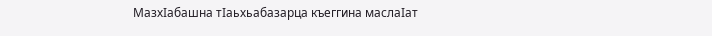МазхIабашна тIаьхьабазарца къеггина маслаIат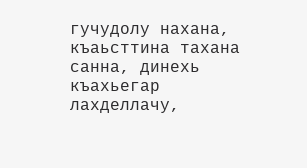гучудолу нахана, къаьсттина тахана санна, динехь къахьегар лахделлачу,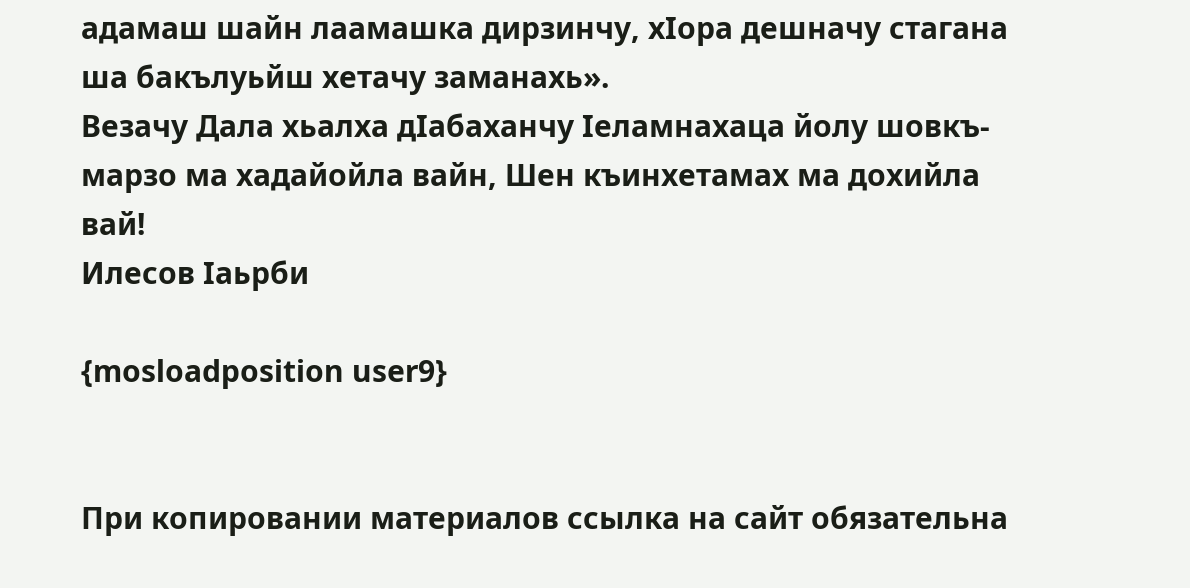адамаш шайн лаамашка дирзинчу, хIора дешначу стагана ша бакълуьйш хетачу заманахь».
Везачу Дала хьалха дIабаханчу Iеламнахаца йолу шовкъ-марзо ма хадайойла вайн, Шен къинхетамах ма дохийла вай!
Илесов Iаьрби

{mosloadposition user9}


При копировании материалов ссылка на сайт обязательна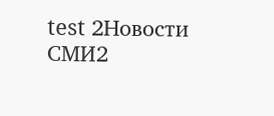test 2Новости СМИ2